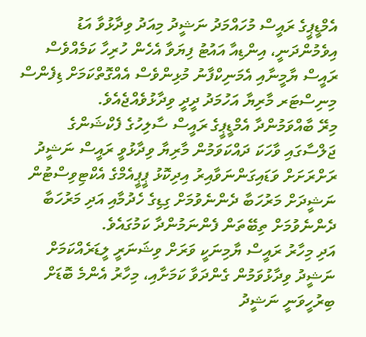އެމްޑީޕީގެ ރައީސް މުހައްމަދު ނަޝީދު މިއަދު ވިދާޅުވާ އަޑު އިވެމުންދަނީ، އިންޑިއާ އައުޓު ފިޔަވާ އެހެން ހުރިހާ ކަމެއްވެސް ރައީސް ޔާމީނާއި އެމަނިކްފާނު މުޅިންވެސް އެއްގޮތްކަމަށް ޑިފެންސް މިނިސްޓަރ މާރިޔާ އަހުމަދު ދީދީ ވިދާޅުވެއްޖެއެވެ.
މިރޭ ބާއްވަމުންދާ އެމްޑީޕީގެ ރައީސް ސާލިހުގެ ފެކްޝަންގެ ޖަލްސާގައި ވާހަކަ ދައްކަވަމުން މާރިޔާ ވިދާޅުވީ ރައީސް ނަޝީދު ރަށްރަށަށް ވަޑައިގަންނަވާއިރު އިދިކޮޅު ޕީޕީއެމްގެ އެކްޓިވިސްޓުން ނަޝީދަށް މަރުހަބާ ދެންނެވުމަށް ގިޑިގެ ހެދުމާއި އަދި މަރުހަބާ ދެންނެވުމަށް ތިބޭތަން ފެންނަމުންދާ ކަމުގައެވެ.
އަދި މިހާރު ރައީސް ޔާމިނަކީ ވަރަށް ވިޝަނަރީ ލީޑަރެއްކަމަށް ނަޝީދު ވިދާޅުވަމުން ގެންދަވާ ކަމަށާއި، މިހާރު އެންމެ ބޮޑަށް ބިރުހީވަނީ ނަޝީދު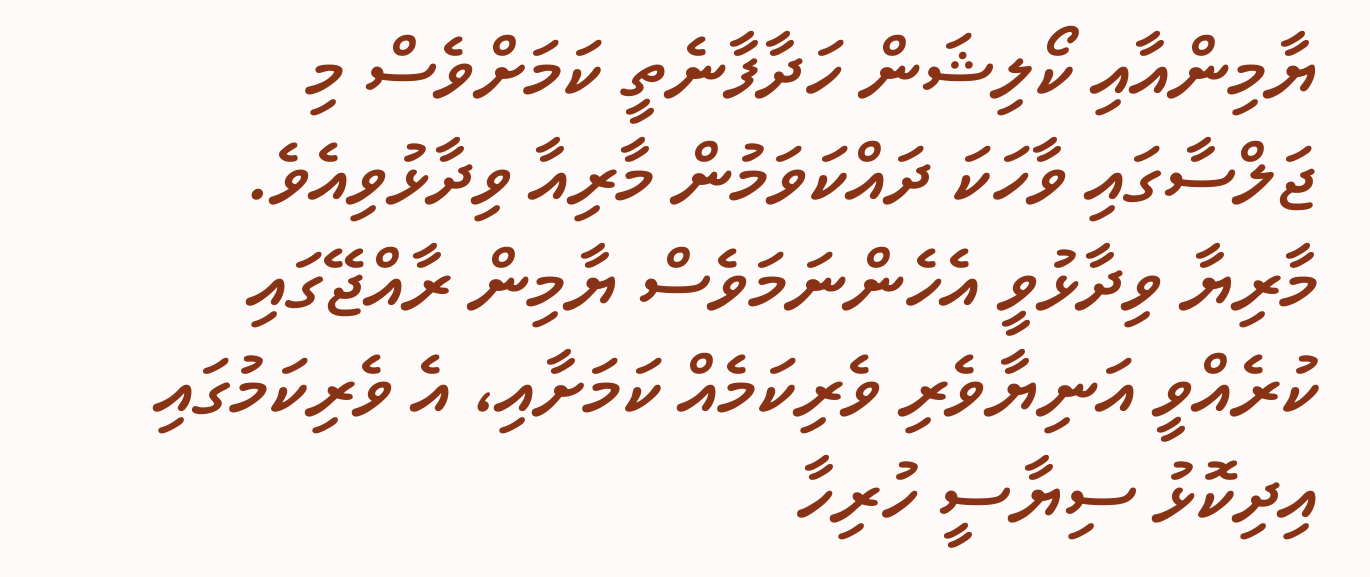ޔާމިންއާއި ކޯލިޝަން ހަދާފާނެތީ ކަމަށްވެސް މި ޖަލްސާގައި ވާހަކަ ދައްކަވަމުން މާރިއާ ވިދާޅުވިއެވެ.
މާރިޔާ ވިދާޅުވީ އެހެންނަމަވެސް ޔާމިން ރާއްޖޭގައި ކުރެއްވީ އަނިޔާވެރި ވެރިކަމެއް ކަމަށާއި، އެ ވެރިކަމުގައި އިދިކޮޅު ސިޔާސީ ހުރިހާ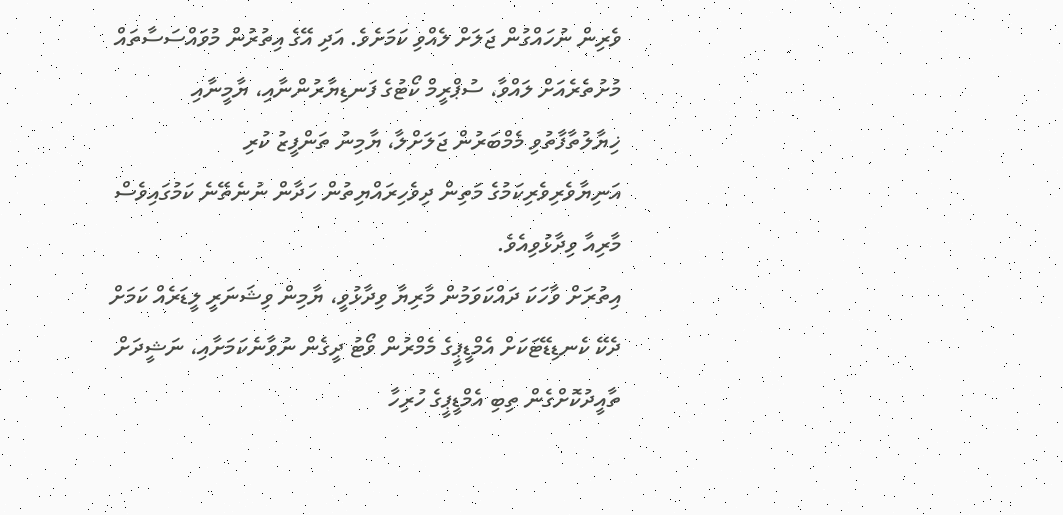ވެރިން ނުހައްގުން ޖަލަށް ލެއްވި ކަމަށެވެ. އަދި އޭގެ އިތުރުން މުވައްސަސާތައް މުށުތެރެއަށް ލައްވާ، ސުޕްރީމް ކޯޓުގެ ފަނޑިޔާރުންނާއި، ޔާމީނާއި ޚިޔާލުތާފާތުވި މެމްބަރުން ޖަލަށްލާ، ޔާމިނު ތަންފީޒު ކުރި އަނިޔާވެރިވެރިކަމުގެ މަތިން ދިވެހިރައްޔިތުން ހަދާން ނުނެތޭނެ ކަމުގައިވެސް މާރިއާ ވިދާޅުވިއެވެ.
އިތުރަށް ވާހަކަ ދައްކަވަމުން މާރިޔާ ވިދާޅުވީ، ޔާމިން ވިޝަނަރީ ލީޑަރެއް ކަމަށް ދެކޭ ކެނޑިޑޭޓަކަށް އެމްޑީޕީގެ މެމްރުން ވޯޓު ދީގެން ނުވާނެކަމަށާއި، ނަޝީދަށް ތާއީދުކޮށްގެން ތިބި އެމްޑީޕީގެ ހުރިހާ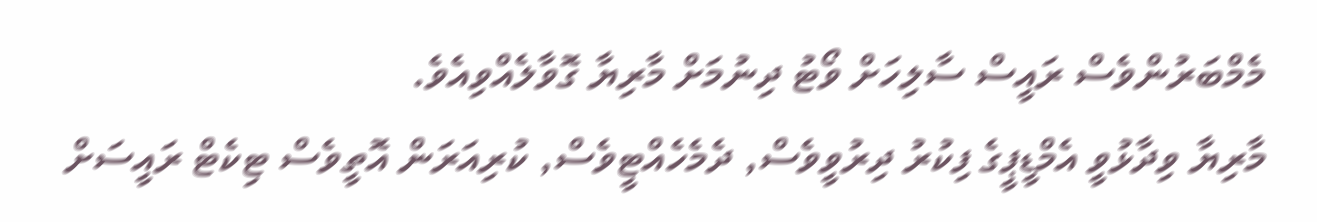މެމްބަރުންވެސް ރައީސް ސާލިހަށް ވޯޓު ދިނުމަށް މާރިޔާ ގޮވާލެއްވިއެވެ.
މާރިޔާ ވިދާޅުވީ އެމްޑީޕީގެ ފިކުރު ދިރުވީވެސް, ދެމެހެއްޓީވެސް, ކުރިއަރަން އޮތީވެސް ޓިކެޓް ރައީސަށް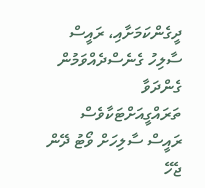ދީގެންކަމަށާއި، ރައީސް ސާލިހު ގެނެސްދެއްވަމުން ގެންދަވާ ތަރައްގީއަށްޓަކާވެސް ރައީސް ސާލިހަށް ވޯޓު ދޭން ޖެހޭ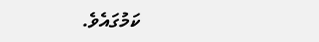ކަމުގައެވެ.